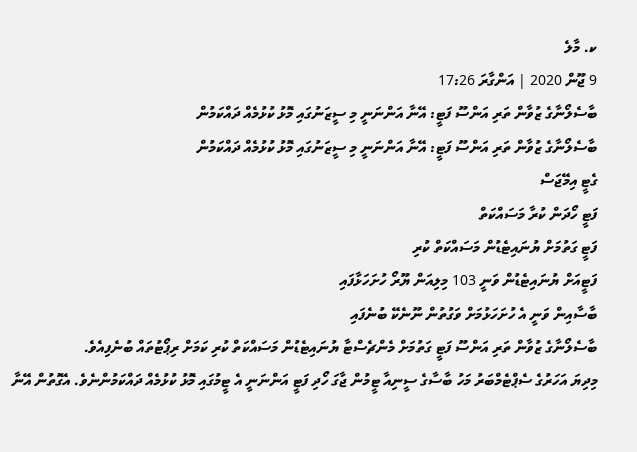ކ. މާލެ
9 ޖޫން 2020 | އަންގާރަ 17:26
ބާސެލޯނާގެ ޒުވާން ތަރި އަންސޫ ފަޓީ: އޭނާ އަންނަނީ މި ސީޒަނުގައި މޮޅު ކުޅުމެއް ދައްކަމުން
ބާސެލޯނާގެ ޒުވާން ތަރި އަންސޫ ފަޓީ: އޭނާ އަންނަނީ މި ސީޒަނުގައި މޮޅު ކުޅުމެއް ދައްކަމުން
ގެޓީ އިމޭޖަސް
ފަޓީ ހޯދަން ކުރާ މަސައްކަތް
ފަޓީ ގަތުމަށް ޔުނައިޓެޑުން މަސައްކަތް ކުރި
ފަޓީއަށް ޔުނައިޓެޑުން ވަނީ 103 މިލިއަން ޔޫރޯ ހުށަހަޅާފައި
ބާސާއިން ވަނީ އެ ހުށަހަޅުމަށް ވަގުތުން ނޫނެކޭ ބުނެފައި
ބާސެލޯނާގެ ޒުވާން ތަރި އަންސޫ ފަޓީ ގަތުމަށް މެންޗެސްޓާ ޔުނައިޓެޑުން މަސައްކަތް ކުރި ކަމަށް ރިޕޯޓުތައް ބުނެފިއެވެ.
މިދިޔަ އަހަރުގެ ސެޕްޓެމްބަރު މަހު ބާސާގެ ސީނިއާ ޓީމުން ޖާގަ ހޯދި ފަޓީ އަންނަނީ އެ ޓީމުގައި މޮޅު ކުޅުމެއް ދައްކަމުންނެވެ. އެގޮތުން އޭނާ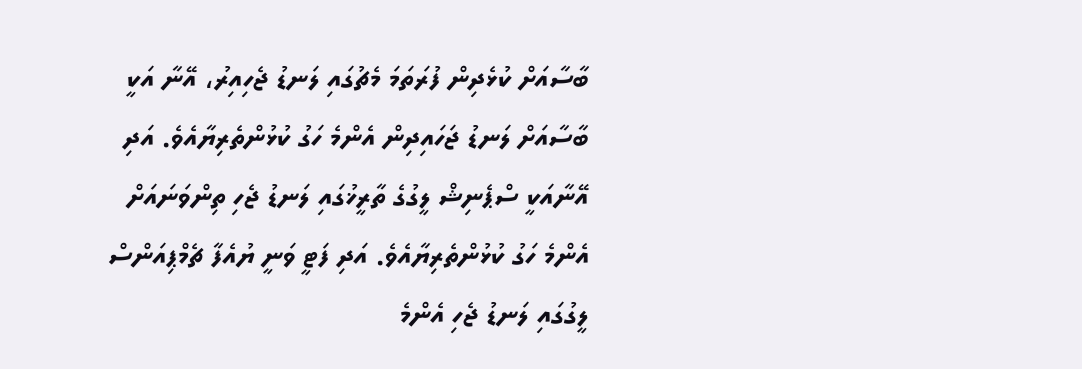ބާސާއަށް ކުޅެދިން ފުރަތަމަ މެޗުގައި ލަނޑު ޖެހިއިރު، އޭނާ އަކީ ބާސާއަށް ލަނޑު ޖަހައިދިން އެންމެ ހަގު ކުޅުންތެރިޔާއެވެ. އަދި އޭނާއަކީ ސްޕެނިޝް ލީގުގެ ތާރީޚުގައި ލަނޑު ޖެހި ތިންވަނައަށް އެންމެ ހަގު ކުޅުންތެރިޔާއެވެ. އަދި ފަޓީ ވަނީ ޔުއެފާ ޗެމްޕިއަންސް ލީގުގައި ލަނޑު ޖެހި އެންމެ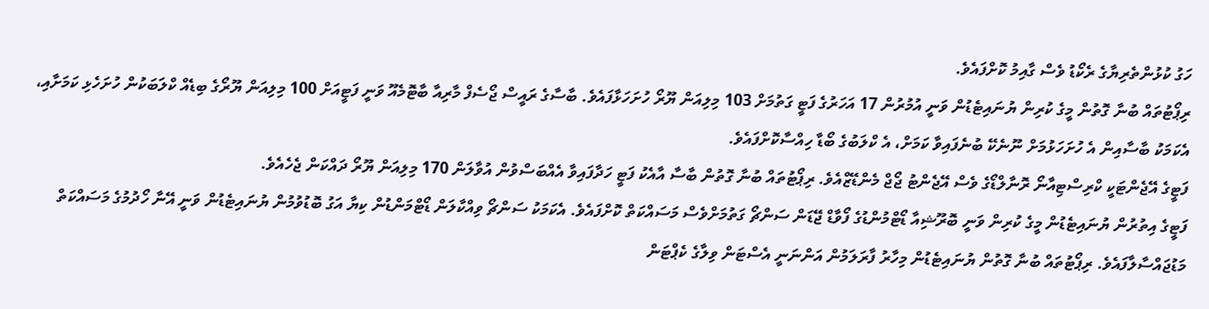ހަގު ކުޅުންތެރިޔާގެ ރެކޯޑު ވެސް ގާއިމު ކޮށްފައެވެ.
ރިޕޯޓުތައް ބުނާ ގޮތުން މީގެ ކުރިން ޔުނައިޓެޑުން ވަނީ އުމުރުން 17 އަހަރުގެ ފަޓީ ގަތުމަށް 103 މިލިއަން ޔޫރޯ ހުށަހަޅާފައެވެ. ބާސާގެ ރައީސް ޖޯސެފް މާރިއާ ބާޓޮމެއޫ ވަނީ ފަޓީއަށް 100 މިލިއަން ޔޫރޯގެ ބިޑެއް ކްލަބަކުން ހުށަހެޅި ކަމަށާއި، އެކަމަކު ބާސާއިން އެ ހުށަހަޅުމަށް ނޫނެކޭ ބުނެފައިވާ ކަމަށް، އެ ކްލަބުގެ ބޯޑާ ހިއްސާކޮށްފައެވެ.
ފަޓީގެ އޭޖެންޓަކީ ކްރިސްޓިއާނޯ ރޮނާލްޑޯގެ ވެސް އޭޖެންޓު ޖޯޖް މެންޑޭޒްއެވެ. ރިޕޯޓުތައް ބުނާ ގޮތުން ބާސާ އާއެކު ފަޓީ ހަދާފައިވާ އެއްބަސްވުން އުވާލަން 170 މިލިއަން ޔޫރޯ ދައްކަން ޖެހެއެވެ.
ފަޓީގެ އިތުރުން ޔުނައިޓެޑުން މީގެ ކުރިން ވަނީ ބޮރޫޝިއާ ޑޯޓްމުންޑުގެ ފޯވާޑް ޖޭޑަން ސަންޗޯ ގަތުމަށްވެސް މަސައްކަތް ކޮށްފައެވެ. އެކަމަކު ސަންޗޯ ވިއްކާލަން ޑޯޓްމަންޑުން ކިޔާ އަގު ބޮޑުވުމުން ޔުނައިޓެޑުން ވަނީ އޭނާ ހޯދުމުގެ މަސައްކަތް މަޑުޖައްސާލާފައެވެ. ރިޕޯޓުތައް ބުނާ ގޮތުން ޔުނައިޓެޑުން މިހާރު ފާރަލަމުން އަންނަނީ އެސްޓަން ވިލާގެ ކެޕްޓަން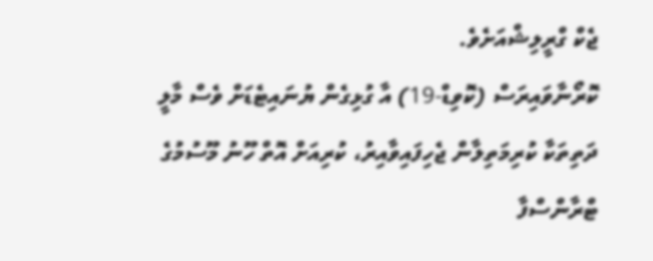ޖެކް ގްރީލިޝްއަށެވެ.
ކޮރޯނާވައިރަސް (ކޮވިޑް-19) އާ ގުޅިގެން ޔުނައިޓެޑަށް ވެސް މާލީ ދަތިތަކާ ކުރިމަތިލާން ޖެހިފައިވާއިރު، ކުރިއަށް އޮތް ހޫނު މޫސުމުގެ ޓްރާންސްފާ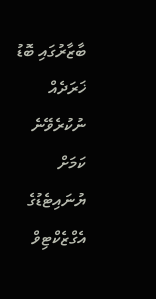ބާޒާރުގައި ބޮޑު ޚަރަދެއް ނުކުރެވޭނެ ކަމަށް ޔުނައިޓެޑުގެ އެގްޒެކްޓިވް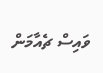ވައިސް ޗެއާމަން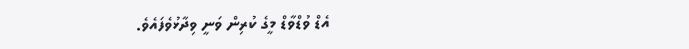އެޑް ވުޑްވާޑް މީގެ ކުރިން ވަނީ ވިދާޅުވެފައެވެ.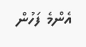އެންމެ ފަހުން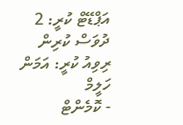އަޕްޑޭޓް ކުރީ: 2 ދުވަސް ކުރިން
ރިވިއު ކުރީ: އަމަން ހަލީމް
- ކޮމެންޓް